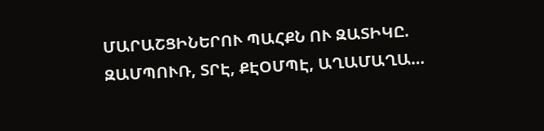ՄԱՐԱՇՑԻՆԵՐՈՒ ՊԱՀՔՆ ՈՒ ԶԱՏԻԿԸ. ԶԱՄՊՈՒՌ, ՏՐԷ, ՔԷՕՄՊԷ, ԱՂԱՄԱՂԱ…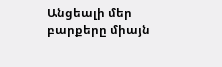Անցեալի մեր բարքերը միայն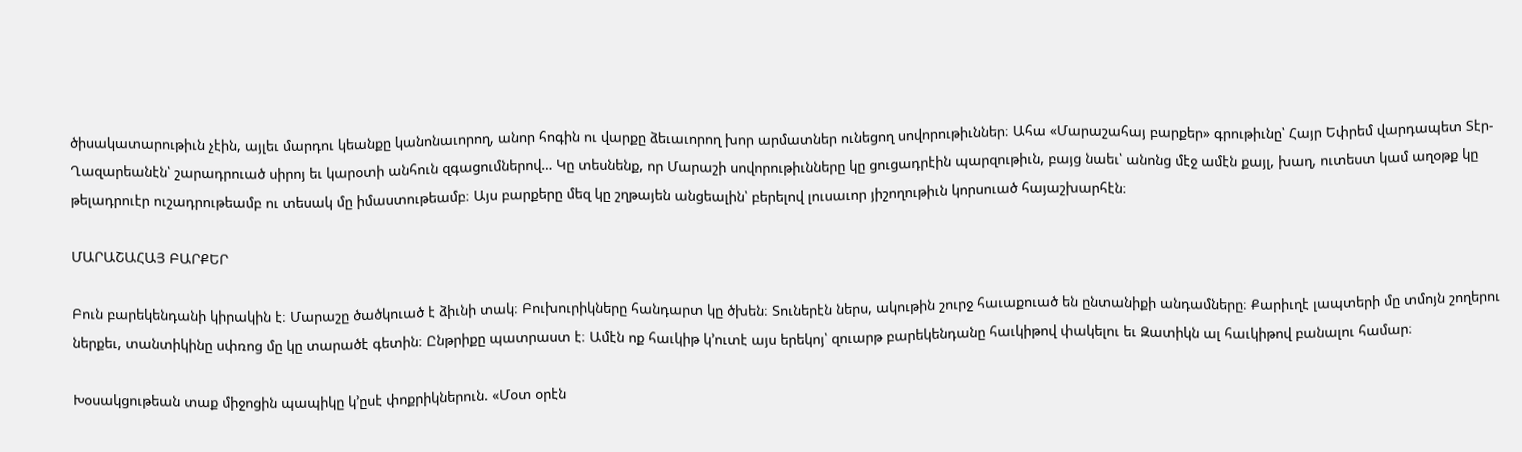ծիսակատարութիւն չէին, այլեւ մարդու կեանքը կանոնաւորող, անոր հոգին ու վարքը ձեւաւորող խոր արմատներ ունեցող սովորութիւններ։ Ահա «Մարաշահայ բարքեր» գրութիւնը՝ Հայր Եփրեմ վարդապետ Տէր-Ղազարեանէն՝ շարադրուած սիրոյ եւ կարօտի անհուն զգացումներով… Կը տեսնենք, որ Մարաշի սովորութիւնները կը ցուցադրէին պարզութիւն, բայց նաեւ՝ անոնց մէջ ամէն քայլ, խաղ, ուտեստ կամ աղօթք կը թելադրուէր ուշադրութեամբ ու տեսակ մը իմաստութեամբ։ Այս բարքերը մեզ կը շղթայեն անցեալին՝ բերելով լուսաւոր յիշողութիւն կորսուած հայաշխարհէն։

ՄԱՐԱՇԱՀԱՅ ԲԱՐՔԵՐ

Բուն բարեկենդանի կիրակին է։ Մարաշը ծածկուած է ձիւնի տակ։ Բուխուրիկները հանդարտ կը ծխեն։ Տուներէն ներս, ակութին շուրջ հաւաքուած են ընտանիքի անդամները։ Քարիւղէ լապտերի մը տմոյն շողերու ներքեւ, տանտիկինը սփռոց մը կը տարածէ գետին։ Ընթրիքը պատրաստ է։ Ամէն ոք հաւկիթ կ՚ուտէ այս երեկոյ՝ զուարթ բարեկենդանը հաւկիթով փակելու եւ Զատիկն ալ հաւկիթով բանալու համար։

Խօսակցութեան տաք միջոցին պապիկը կ՚ըսէ փոքրիկներուն. «Մօտ օրէն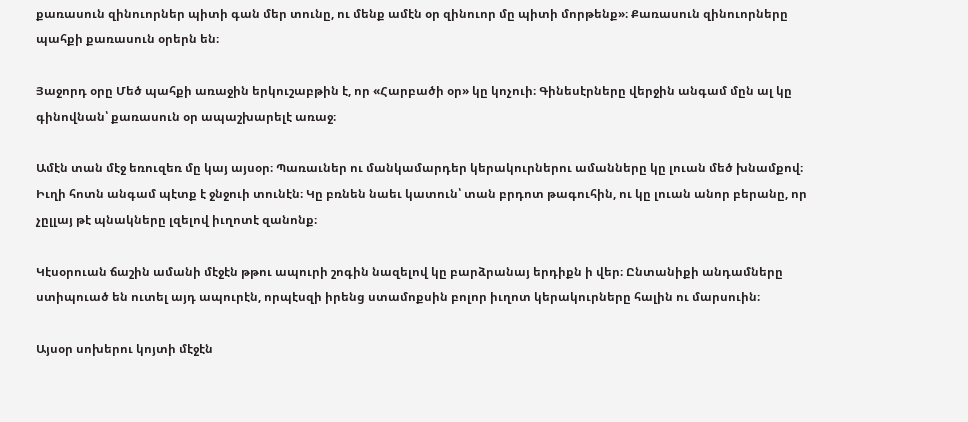քառասուն զինուորներ պիտի գան մեր տունը, ու մենք ամէն օր զինուոր մը պիտի մորթենք»։ Քառասուն զինուորները պահքի քառասուն օրերն են։

Յաջորդ օրը Մեծ պահքի առաջին երկուշաբթին է, որ «Հարբածի օր» կը կոչուի։ Գինեսէրները վերջին անգամ մըն ալ կը գինովնան՝ քառասուն օր ապաշխարելէ առաջ։

Ամէն տան մէջ եռուզեռ մը կայ այսօր։ Պառաւներ ու մանկամարդեր կերակուրներու ամանները կը լուան մեծ խնամքով։ Իւղի հոտն անգամ պէտք է ջնջուի տունէն։ Կը բռնեն նաեւ կատուն՝ տան բրդոտ թագուհին, ու կը լուան անոր բերանը, որ չըլլայ թէ պնակները լզելով իւղոտէ զանոնք։

Կէսօրուան ճաշին ամանի մէջէն թթու ապուրի շոգին նազելով կը բարձրանայ երդիքն ի վեր։ Ընտանիքի անդամները ստիպուած են ուտել այդ ապուրէն, որպէսզի իրենց ստամոքսին բոլոր իւղոտ կերակուրները հալին ու մարսուին։

Այսօր սոխերու կոյտի մէջէն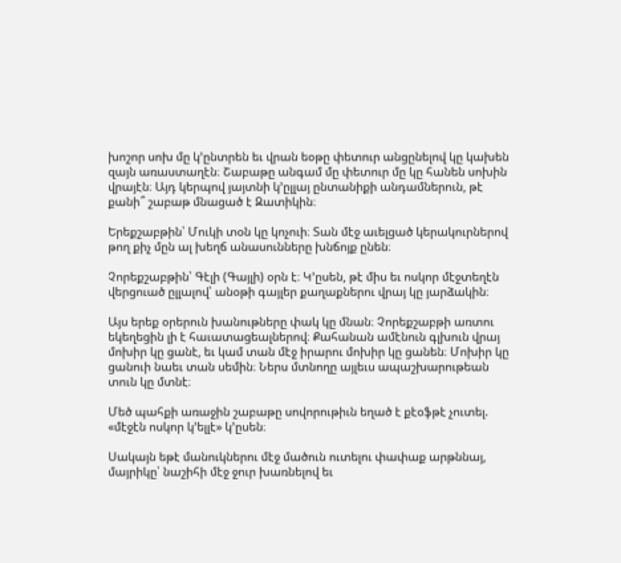խոշոր սոխ մը կ՚ընտրեն եւ վրան եօթը փետուր անցընելով կը կախեն զայն առաստաղէն։ Շաբաթը անգամ մը փետուր մը կը հանեն սոխին վրայէն։ Այդ կերպով յայտնի կ՚ըլլայ ընտանիքի անդամներուն, թէ քանի՞ շաբաթ մնացած է Զատիկին։

Երեքշաբթին՝ Մուկի տօն կը կոչուի։ Տան մէջ աւելցած կերակուրներով թող քիչ մըն ալ խեղճ անասունները խնճոյք ընեն։

Չորեքշաբթին՝ Գէլի (Գայլի) օրն է։ Կ՚ըսեն, թէ միս եւ ոսկոր մէջտեղէն վերցուած ըլլալով՝ անօթի գայլեր քաղաքներու վրայ կը յարձակին։

Այս երեք օրերուն խանութները փակ կը մնան։ Չորեքշաբթի առտու եկեղեցին լի է հաւատացեալներով։ Քահանան ամէնուն գլխուն վրայ մոխիր կը ցանէ, եւ կամ տան մէջ իրարու մոխիր կը ցանեն։ Մոխիր կը ցանուի նաեւ տան սեմին։ Ներս մտնողը այլեւս ապաշխարութեան տուն կը մտնէ։

Մեծ պահքի առաջին շաբաթը սովորութիւն եղած է քէօֆթէ չուտել. «մէջէն ոսկոր կ՚ելլէ» կ՚ըսեն։

Սակայն եթէ մանուկներու մէջ մածուն ուտելու փափաք արթննայ, մայրիկը՝ նաշիհի մէջ ջուր խառնելով եւ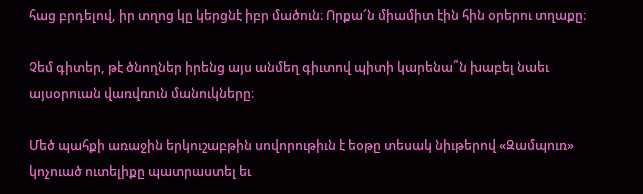հաց բրդելով, իր տղոց կը կերցնէ իբր մածուն։ Որքա՜ն միամիտ էին հին օրերու տղաքը։

Չեմ գիտեր, թէ ծնողներ իրենց այս անմեղ գիւտով պիտի կարենա՞ն խաբել նաեւ այսօրուան վառվռուն մանուկները։

Մեծ պահքի առաջին երկուշաբթին սովորութիւն է եօթը տեսակ նիւթերով «Զամպուռ» կոչուած ուտելիքը պատրաստել եւ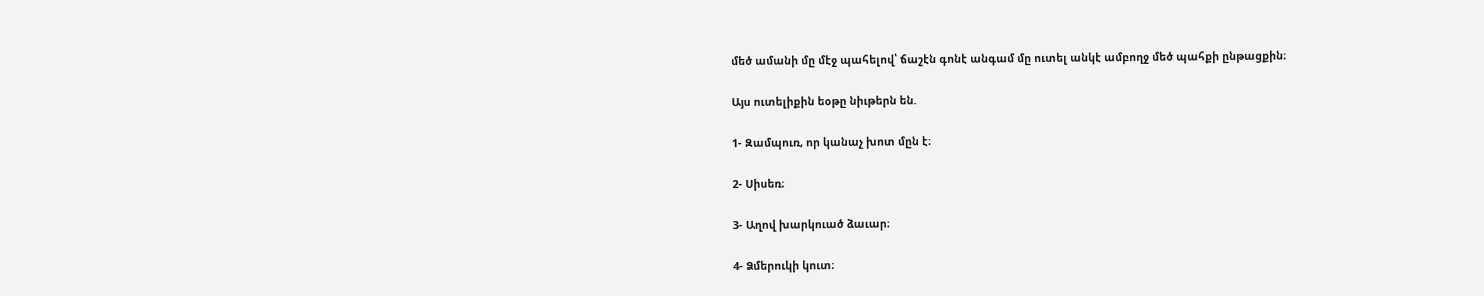մեծ ամանի մը մէջ պահելով՝ ճաշէն գոնէ անգամ մը ուտել անկէ ամբողջ մեծ պահքի ընթացքին։

Այս ուտելիքին եօթը նիւթերն են.

1- Զամպուռ, որ կանաչ խոտ մըն է։

2- Սիսեռ։

3- Աղով խարկուած ձաւար։

4- Ձմերուկի կուտ։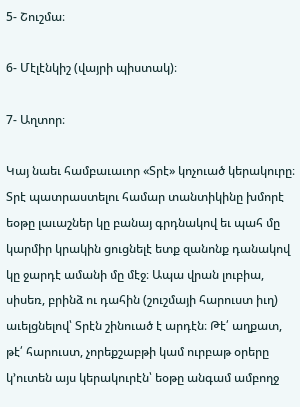5- Շուշմա։

6- Մէլէնկիշ (վայրի պիստակ)։

7- Աղտոր։

Կայ նաեւ համբաւաւոր «Տրէ» կոչուած կերակուրը։ Տրէ պատրաստելու համար տանտիկինը խմորէ եօթը լաւաշներ կը բանայ գրդնակով եւ պահ մը կարմիր կրակին ցուցնելէ ետք զանոնք դանակով կը ջարդէ ամանի մը մէջ։ Ապա վրան լուբիա, սիսեռ, բրինձ ու դահին (շուշմայի հարուստ իւղ) աւելցնելով՝ Տրէն շինուած է արդէն։ Թէ՛ աղքատ, թէ՛ հարուստ, չորեքշաբթի կամ ուրբաթ օրերը կ՚ուտեն այս կերակուրէն՝ եօթը անգամ ամբողջ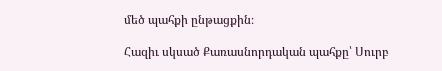մեծ պահքի ընթացքին։

Հազիւ սկսած Քառասնորդական պահքը՝ Սուրբ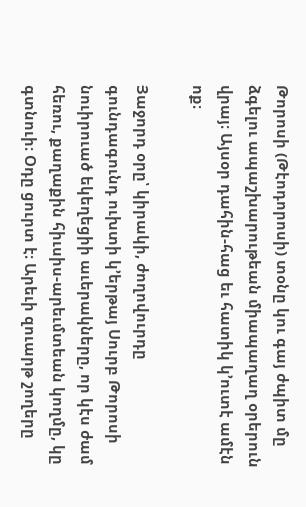Թորոսի (Թէոդորոսի) տօնը կու գայ ժպիտ մը ձգելու ապաշխարութեան միապաղաղ օրերուն վրայ։ Այսօր դահին-հաց եւ հատիկ կ՚ուտէ ամէն ոք։

Յաջորդ օրը՝ կիրակի, ժողովուրդը գունդագունդ ուխտի կ՚երթայ Սուրբ Թորոսի նուիրուած եկեղեցիի աւերակները, որ կէս ժամ հեռու, քաղաքին հիւսիս-արեւմտեան կողմը, կը գտնուի։ Օդը ցուրտ է։ Արեւի զուարթ շողերը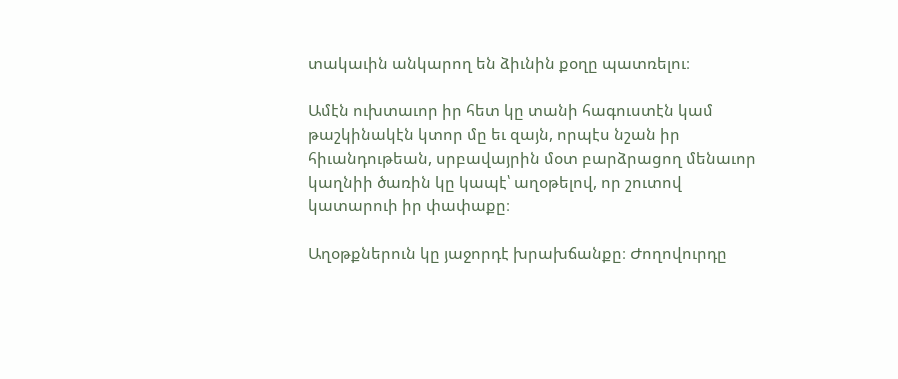տակաւին անկարող են ձիւնին քօղը պատռելու։

Ամէն ուխտաւոր իր հետ կը տանի հագուստէն կամ թաշկինակէն կտոր մը եւ զայն, որպէս նշան իր հիւանդութեան, սրբավայրին մօտ բարձրացող մենաւոր կաղնիի ծառին կը կապէ՝ աղօթելով, որ շուտով կատարուի իր փափաքը։

Աղօթքներուն կը յաջորդէ խրախճանքը։ Ժողովուրդը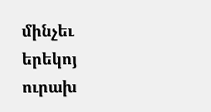մինչեւ երեկոյ ուրախ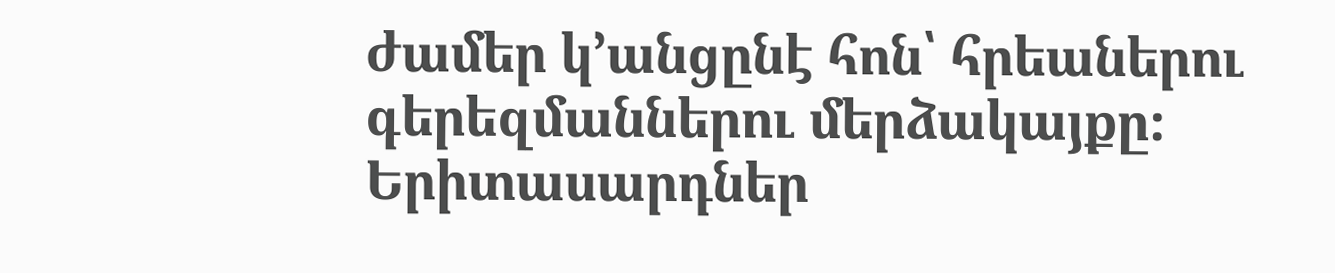ժամեր կ՚անցընէ հոն՝ հրեաներու գերեզմաններու մերձակայքը։ Երիտասարդներ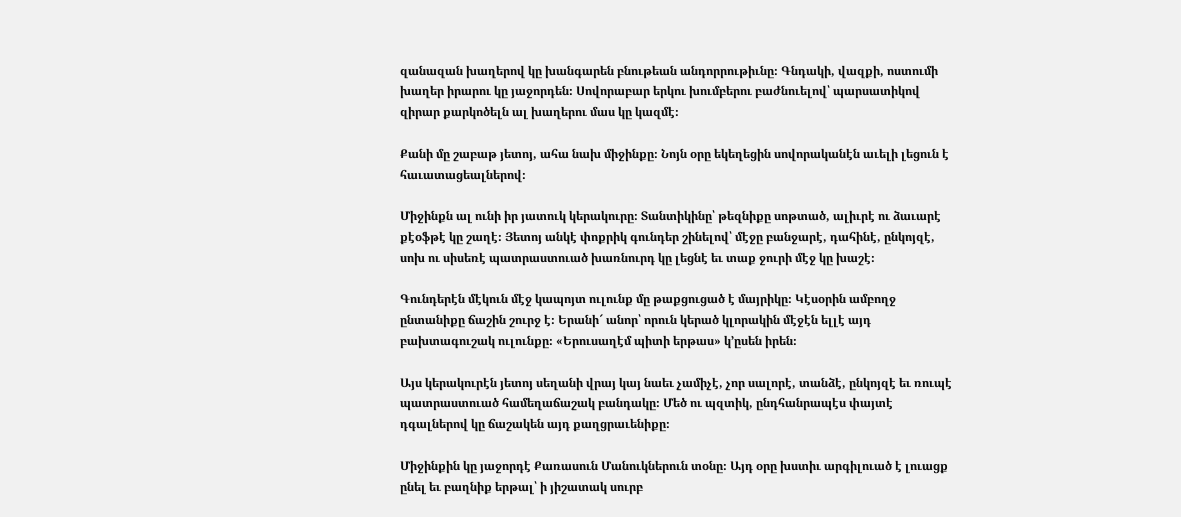զանազան խաղերով կը խանգարեն բնութեան անդորրութիւնը։ Գնդակի, վազքի, ոստումի խաղեր իրարու կը յաջորդեն։ Սովորաբար երկու խումբերու բաժնուելով՝ պարսատիկով զիրար քարկոծելն ալ խաղերու մաս կը կազմէ։

Քանի մը շաբաթ յետոյ, ահա նախ միջինքը։ Նոյն օրը եկեղեցին սովորականէն աւելի լեցուն է հաւատացեալներով։

Միջինքն ալ ունի իր յատուկ կերակուրը։ Տանտիկինը՝ թեզնիքը սոթտած, ալիւրէ ու ձաւարէ քէօֆթէ կը շաղէ։ Յետոյ անկէ փոքրիկ գունդեր շինելով՝ մէջը բանջարէ, դահինէ, ընկոյզէ, սոխ ու սիսեռէ պատրաստուած խառնուրդ կը լեցնէ եւ տաք ջուրի մէջ կը խաշէ։

Գունդերէն մէկուն մէջ կապոյտ ուլունք մը թաքցուցած է մայրիկը։ Կէսօրին ամբողջ ընտանիքը ճաշին շուրջ է։ Երանի՜ անոր՝ որուն կերած կլորակին մէջէն ելլէ այդ բախտագուշակ ուլունքը։ «Երուսաղէմ պիտի երթաս» կ՚ըսեն իրեն։

Այս կերակուրէն յետոյ սեղանի վրայ կայ նաեւ չամիչէ, չոր սալորէ, տանձէ, ընկոյզէ եւ ռուպէ պատրաստուած համեղաճաշակ բանդակը։ Մեծ ու պզտիկ, ընդհանրապէս փայտէ դգալներով կը ճաշակեն այդ քաղցրաւենիքը։

Միջինքին կը յաջորդէ Քառասուն Մանուկներուն տօնը։ Այդ օրը խստիւ արգիլուած է լուացք ընել եւ բաղնիք երթալ՝ ի յիշատակ սուրբ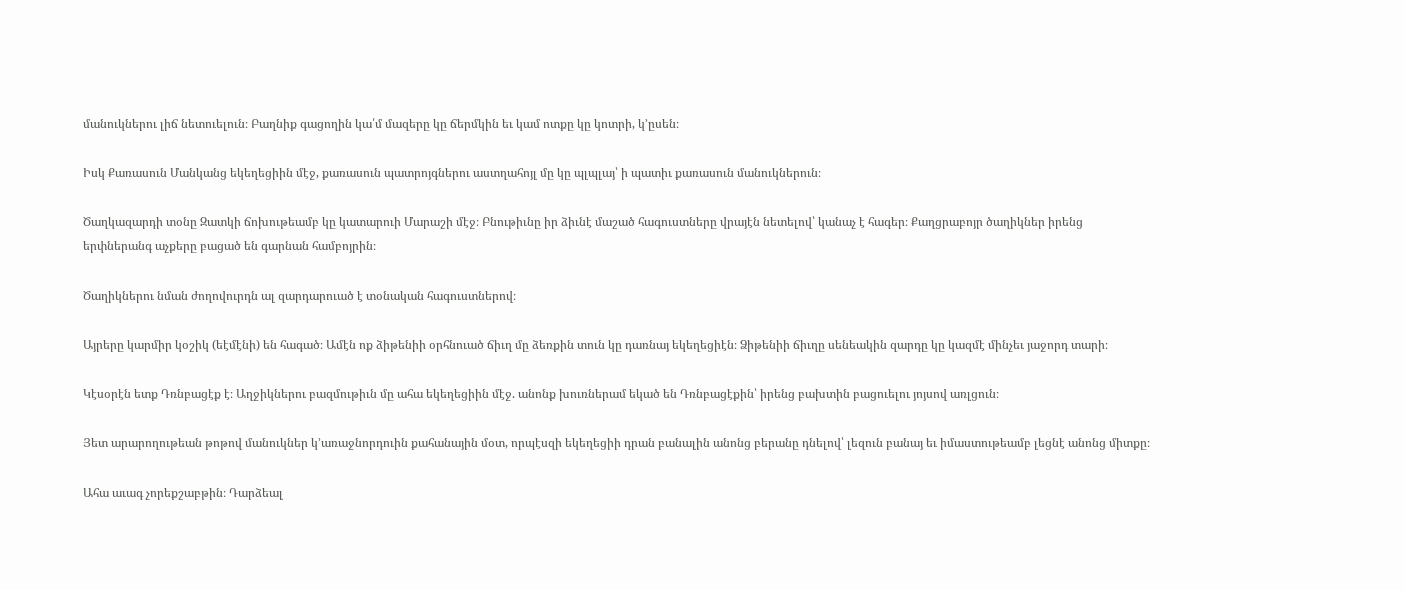մանուկներու լիճ նետուելուն։ Բաղնիք գացողին կա՛մ մազերը կը ճերմկին եւ կամ ոտքը կը կոտրի, կ՚ըսեն։

Իսկ Քառասուն Մանկանց եկեղեցիին մէջ, քառասուն պատրոյգներու աստղահոյլ մը կը պլպլայ՝ ի պատիւ քառասուն մանուկներուն։

Ծաղկազարդի տօնը Զատկի ճոխութեամբ կը կատարուի Մարաշի մէջ։ Բնութիւնը իր ձիւնէ մաշած հագուստները վրայէն նետելով՝ կանաչ է հագեր։ Քաղցրաբոյր ծաղիկներ իրենց երփներանգ աչքերը բացած են գարնան համբոյրին։

Ծաղիկներու նման ժողովուրդն ալ զարդարուած է տօնական հագուստներով։

Այրերը կարմիր կօշիկ (եէմէնի) են հագած։ Ամէն ոք ձիթենիի օրհնուած ճիւղ մը ձեռքին տուն կը դառնայ եկեղեցիէն։ Ձիթենիի ճիւղը սենեակին զարդը կը կազմէ մինչեւ յաջորդ տարի։

Կէսօրէն ետք Դռնբացէք է։ Աղջիկներու բազմութիւն մը ահա եկեղեցիին մէջ. անոնք խուռներամ եկած են Դռնբացէքին՝ իրենց բախտին բացուելու յոյսով առլցուն։

Յետ արարողութեան թոթով մանուկներ կ՚առաջնորդուին քահանային մօտ, որպէսզի եկեղեցիի դրան բանալին անոնց բերանը դնելով՝ լեզուն բանայ եւ իմաստութեամբ լեցնէ անոնց միտքը։

Ահա աւագ չորեքշաբթին։ Դարձեալ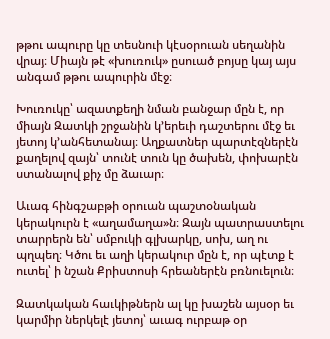թթու ապուրը կը տեսնուի կէսօրուան սեղանին վրայ։ Միայն թէ «խուռուկ» ըսուած բոյսը կայ այս անգամ թթու ապուրին մէջ։

Խուռուկը՝ ազատքեղի նման բանջար մըն է, որ միայն Զատկի շրջանին կ՚երեւի դաշտերու մէջ եւ յետոյ կ՚անհետանայ։ Աղքատներ պարտէզներէն քաղելով զայն՝ տունէ տուն կը ծախեն, փոխարէն ստանալով քիչ մը ձաւար։

Աւագ հինգշաբթի օրուան պաշտօնական կերակուրն է «աղամաղա»ն։ Զայն պատրաստելու տարրերն են՝ սմբուկի գլխարկը, սոխ, աղ ու պղպեղ։ Կծու եւ աղի կերակուր մըն է, որ պէտք է ուտել՝ ի նշան Քրիստոսի հրեաներէն բռնուելուն։

Զատկական հաւկիթներն ալ կը խաշեն այսօր եւ կարմիր ներկելէ յետոյ՝ աւագ ուրբաթ օր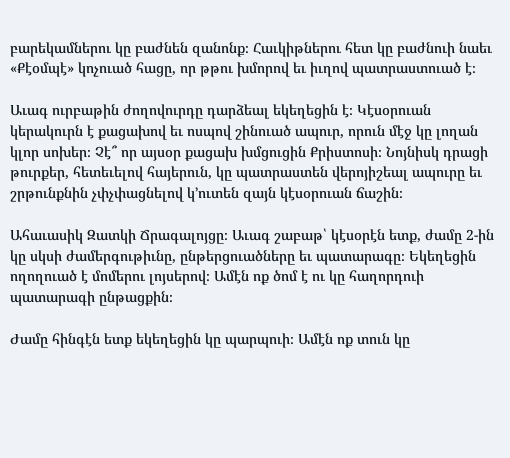բարեկամներու կը բաժնեն զանոնք։ Հաւկիթներու հետ կը բաժնուի նաեւ «Քէօմպէ» կոչուած հացը, որ թթու խմորով եւ իւղով պատրաստուած է։

Աւագ ուրբաթին ժողովուրդը դարձեալ եկեղեցին է։ Կէսօրուան կերակուրն է քացախով եւ ոսպով շինուած ապուր, որուն մէջ կը լողան կլոր սոխեր։ Չէ՞ որ այսօր քացախ խմցուցին Քրիստոսի։ Նոյնիսկ դրացի թուրքեր, հետեւելով հայերուն, կը պատրաստեն վերոյիշեալ ապուրը եւ շրթունքնին չփչփացնելով կ՚ուտեն զայն կէսօրուան ճաշին։

Ահաւասիկ Զատկի Ճրագալոյցը։ Աւագ շաբաթ՝ կէսօրէն ետք, ժամը 2-ին կը սկսի ժամերգութիւնը, ընթերցուածները եւ պատարագը։ Եկեղեցին ողողուած է մոմերու լոյսերով։ Ամէն ոք ծոմ է ու կը հաղորդուի պատարագի ընթացքին։

Ժամը հինգէն ետք եկեղեցին կը պարպուի։ Ամէն ոք տուն կը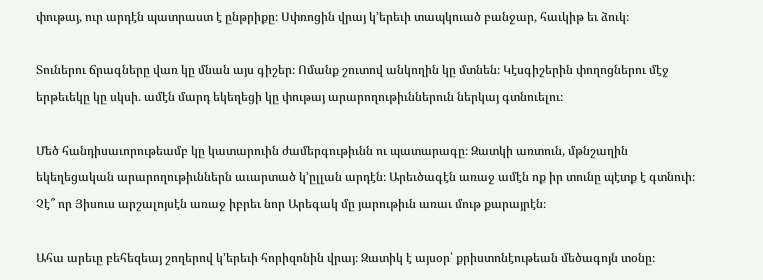փութայ, ուր արդէն պատրաստ է ընթրիքը։ Սփռոցին վրայ կ՚երեւի տապկուած բանջար, հաւկիթ եւ ձուկ։

Տուներու ճրագները վառ կը մնան այս գիշեր։ Ոմանք շուտով անկողին կը մտնեն։ Կէսգիշերին փողոցներու մէջ երթեւեկը կը սկսի. ամէն մարդ եկեղեցի կը փութայ արարողութիւններուն ներկայ գտնուելու։

Մեծ հանդիսաւորութեամբ կը կատարուին ժամերգութիւնն ու պատարագը։ Զատկի առտուն, մթնշաղին եկեղեցական արարողութիւններն աւարտած կ՚ըլլան արդէն։ Արեւծագէն առաջ ամէն ոք իր տունը պէտք է գտնուի։ Չէ՞ որ Յիսուս արշալոյսէն առաջ իբրեւ նոր Արեգակ մը յարութիւն առաւ մութ քարայրէն։

Ահա արեւը բեհեզեայ շողերով կ՚երեւի հորիզոնին վրայ։ Զատիկ է այսօր՝ քրիստոնէութեան մեծագոյն տօնը։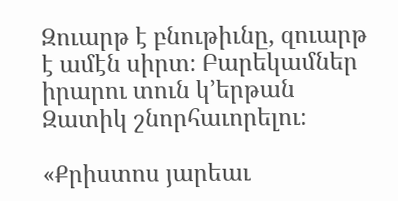Զուարթ է բնութիւնը, զուարթ է ամէն սիրտ։ Բարեկամներ իրարու տուն կ՚երթան Զատիկ շնորհաւորելու։

«Քրիստոս յարեաւ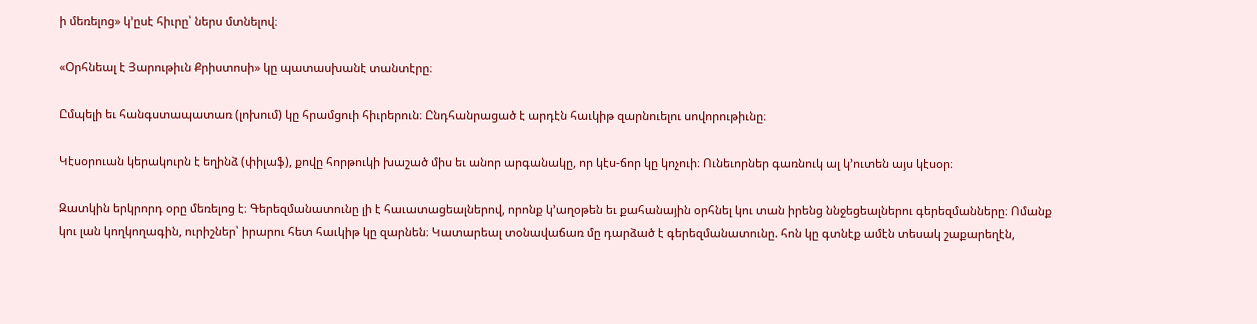ի մեռելոց» կ՚ըսէ հիւրը՝ ներս մտնելով։

«Օրհնեալ է Յարութիւն Քրիստոսի» կը պատասխանէ տանտէրը։

Ըմպելի եւ հանգստապատառ (լոխում) կը հրամցուի հիւրերուն։ Ընդհանրացած է արդէն հաւկիթ զարնուելու սովորութիւնը։

Կէսօրուան կերակուրն է եղինձ (փիլաֆ), քովը հորթուկի խաշած միս եւ անոր արգանակը, որ կէս-ճոր կը կոչուի։ Ունեւորներ գառնուկ ալ կ՚ուտեն այս կէսօր։

Զատկին երկրորդ օրը մեռելոց է։ Գերեզմանատունը լի է հաւատացեալներով, որոնք կ՚աղօթեն եւ քահանային օրհնել կու տան իրենց ննջեցեալներու գերեզմանները։ Ոմանք կու լան կողկողագին, ուրիշներ՝ իրարու հետ հաւկիթ կը զարնեն։ Կատարեալ տօնավաճառ մը դարձած է գերեզմանատունը. հոն կը գտնէք ամէն տեսակ շաքարեղէն,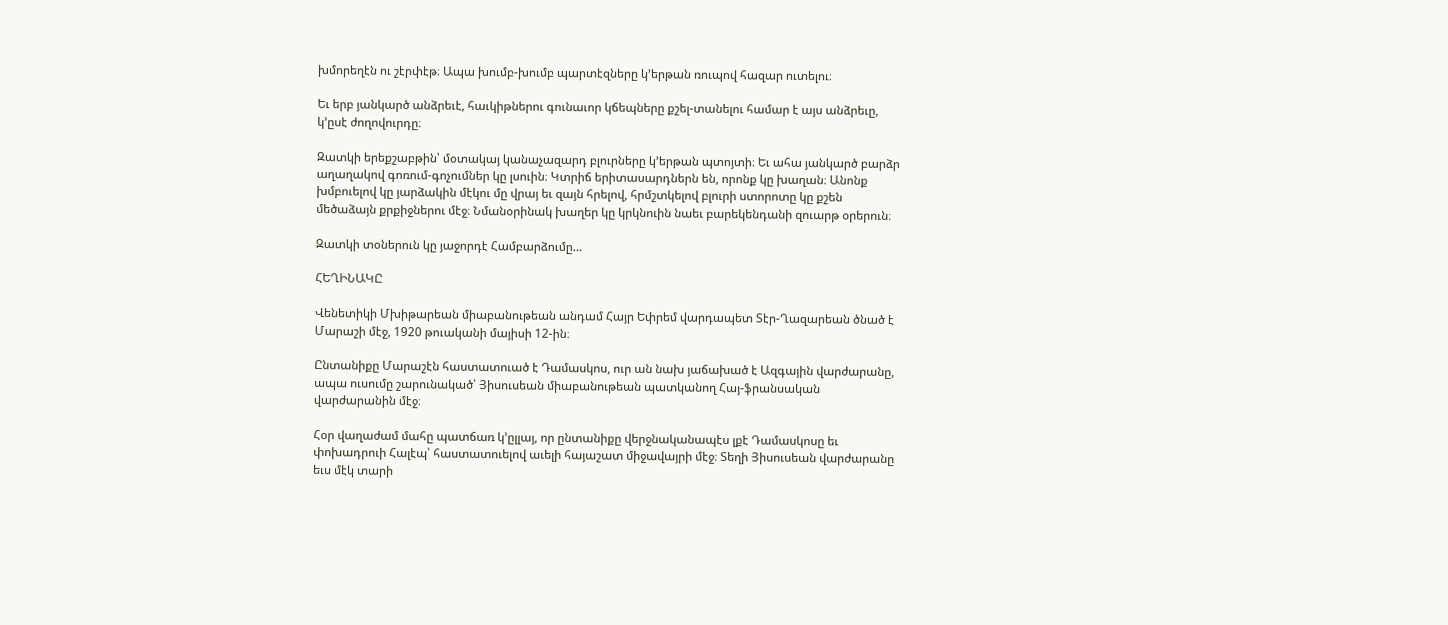խմորեղէն ու շէրփէթ։ Ապա խումբ-խումբ պարտէզները կ՚երթան ռուպով հազար ուտելու։

Եւ երբ յանկարծ անձրեւէ, հաւկիթներու գունաւոր կճեպները քշել-տանելու համար է այս անձրեւը, կ՚ըսէ ժողովուրդը։

Զատկի երեքշաբթին՝ մօտակայ կանաչազարդ բլուրները կ՚երթան պտոյտի։ Եւ ահա յանկարծ բարձր աղաղակով գոռում-գոչումներ կը լսուին։ Կտրիճ երիտասարդներն են, որոնք կը խաղան։ Անոնք խմբուելով կը յարձակին մէկու մը վրայ եւ զայն հրելով, հրմշտկելով բլուրի ստորոտը կը քշեն մեծաձայն քրքիջներու մէջ։ Նմանօրինակ խաղեր կը կրկնուին նաեւ բարեկենդանի զուարթ օրերուն։

Զատկի տօներուն կը յաջորդէ Համբարձումը…

ՀԵՂԻՆԱԿԸ

Վենետիկի Մխիթարեան միաբանութեան անդամ Հայր Եփրեմ վարդապետ Տէր-Ղազարեան ծնած է Մարաշի մէջ, 1920 թուականի մայիսի 12-ին։

Ընտանիքը Մարաշէն հաստատուած է Դամասկոս, ուր ան նախ յաճախած է Ազգային վարժարանը, ապա ուսումը շարունակած՝ Յիսուսեան միաբանութեան պատկանող Հայ-ֆրանսական վարժարանին մէջ։

Հօր վաղաժամ մահը պատճառ կ՚ըլլայ, որ ընտանիքը վերջնականապէս լքէ Դամասկոսը եւ փոխադրուի Հալէպ՝ հաստատուելով աւելի հայաշատ միջավայրի մէջ։ Տեղի Յիսուսեան վարժարանը եւս մէկ տարի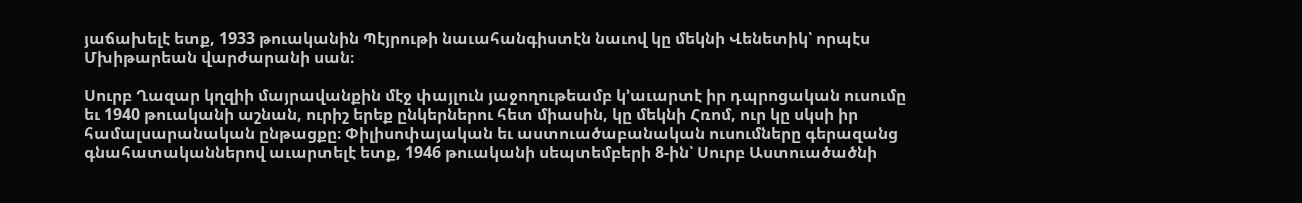յաճախելէ ետք, 1933 թուականին Պէյրութի նաւահանգիստէն նաւով կը մեկնի Վենետիկ՝ որպէս Մխիթարեան վարժարանի սան։

Սուրբ Ղազար կղզիի մայրավանքին մէջ փայլուն յաջողութեամբ կ՚աւարտէ իր դպրոցական ուսումը եւ 1940 թուականի աշնան, ուրիշ երեք ընկերներու հետ միասին, կը մեկնի Հռոմ, ուր կը սկսի իր համալսարանական ընթացքը։ Փիլիսոփայական եւ աստուածաբանական ուսումները գերազանց գնահատականներով աւարտելէ ետք, 1946 թուականի սեպտեմբերի 8-ին՝ Սուրբ Աստուածածնի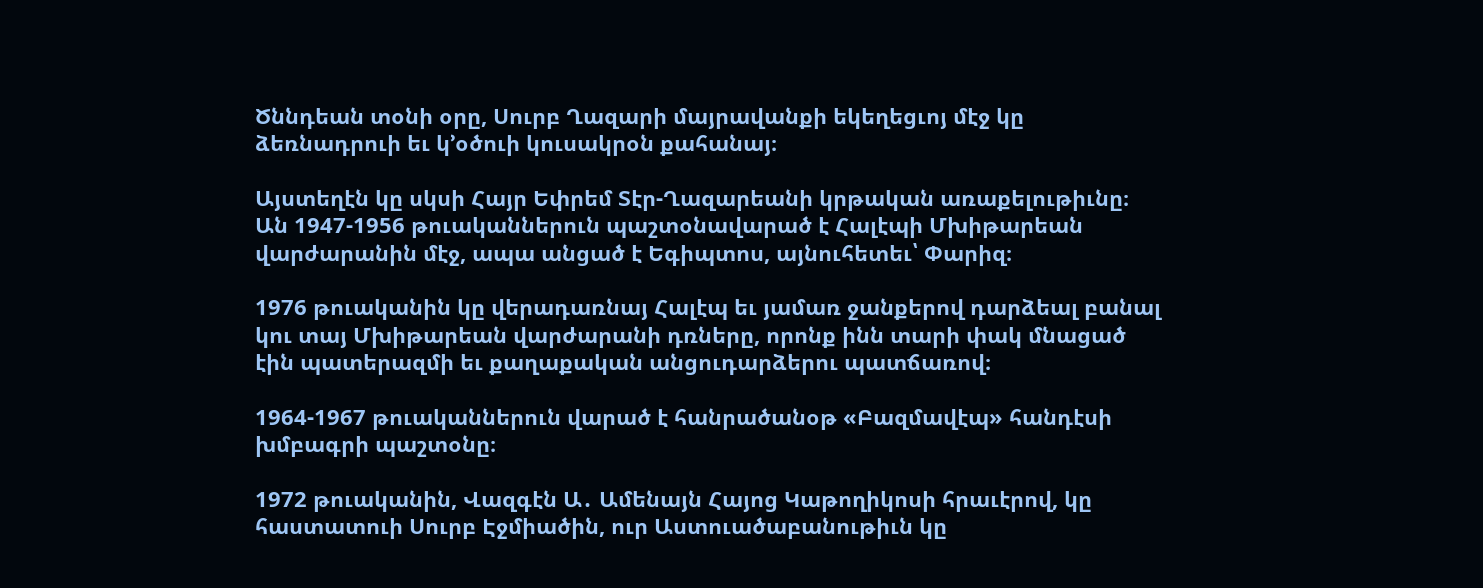Ծննդեան տօնի օրը, Սուրբ Ղազարի մայրավանքի եկեղեցւոյ մէջ կը ձեռնադրուի եւ կ՚օծուի կուսակրօն քահանայ։

Այստեղէն կը սկսի Հայր Եփրեմ Տէր-Ղազարեանի կրթական առաքելութիւնը։ Ան 1947-1956 թուականներուն պաշտօնավարած է Հալէպի Մխիթարեան վարժարանին մէջ, ապա անցած է Եգիպտոս, այնուհետեւ՝ Փարիզ։

1976 թուականին կը վերադառնայ Հալէպ եւ յամառ ջանքերով դարձեալ բանալ կու տայ Մխիթարեան վարժարանի դռները, որոնք ինն տարի փակ մնացած էին պատերազմի եւ քաղաքական անցուդարձերու պատճառով։

1964-1967 թուականներուն վարած է հանրածանօթ «Բազմավէպ» հանդէսի խմբագրի պաշտօնը։

1972 թուականին, Վազգէն Ա․ Ամենայն Հայոց Կաթողիկոսի հրաւէրով, կը հաստատուի Սուրբ Էջմիածին, ուր Աստուածաբանութիւն կը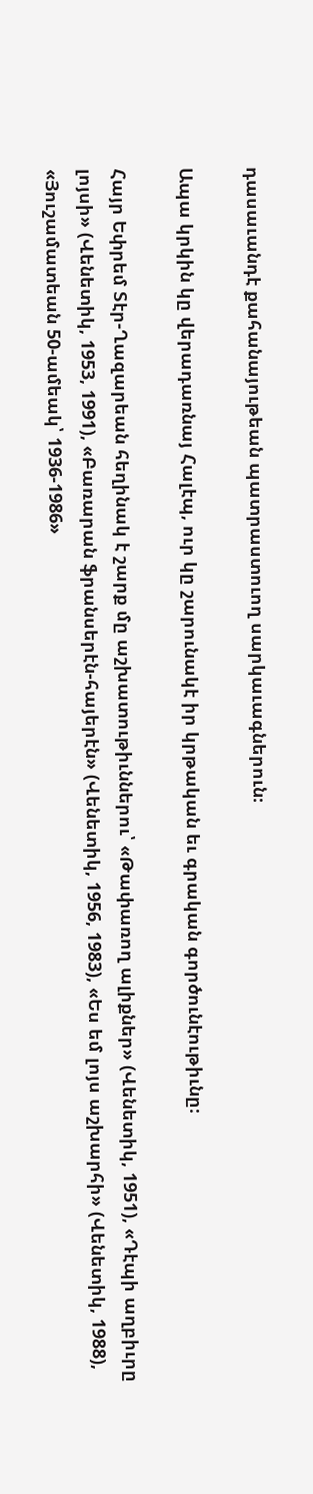դասաւանդէ քահանայութեան պատրաստուող սարկաւագներուն։

Ապա կրկին կը վերադառնայ Հալէպ, ուր կը շարունակէ իր կրթական եւ գրական գործունէութիւնը։

Հայր Եփրեմ Տէր-Ղազարեան հեղինակ է շարք մը աշխատութիւններու՝ «Թափառող ալիքներ» (Վենետիկ, 1951), «Դէպի աղբիւրը լոյսի» (Վենետիկ, 1953, 1991), «Բառարան ֆրանսերէն-հայերէն» (Վենետիկ, 1956, 1983), «Ես եմ լոյս աշխարհի» (Վենետիկ, 1988), «Յուշամատեան 50-ամեակ՝ 1936-1986»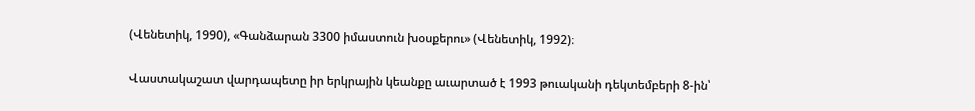(Վենետիկ, 1990), «Գանձարան 3300 իմաստուն խօսքերու» (Վենետիկ, 1992)։

Վաստակաշատ վարդապետը իր երկրային կեանքը աւարտած է 1993 թուականի դեկտեմբերի 8-ին՝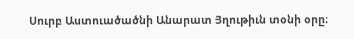Սուրբ Աստուածածնի Անարատ Յղութիւն տօնի օրը։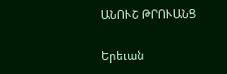ԱՆՈՒՇ ԹՐՈՒԱՆՑ

Երեւան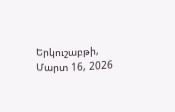Երկուշաբթի, Մարտ 16, 2026